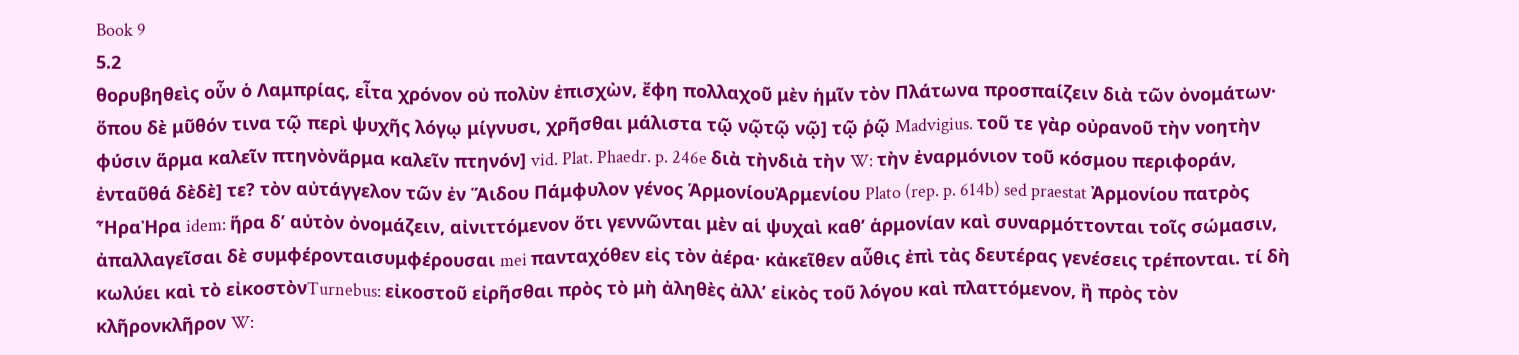Book 9
5.2
θορυβηθεὶς οὖν ὁ Λαμπρίας, εἶτα χρόνον οὐ πολὺν ἐπισχὼν, ἔφη πολλαχοῦ μὲν ἡμῖν τὸν Πλάτωνα προσπαίζειν διὰ τῶν ὀνομάτων· ὅπου δὲ μῦθόν τινα τῷ περὶ ψυχῆς λόγῳ μίγνυσι, χρῆσθαι μάλιστα τῷ νῷτῷ νῷ] τῷ ῥῷ Madvigius. τοῦ τε γὰρ οὐρανοῦ τὴν νοητὴν φύσιν ἅρμα καλεῖν πτηνὸνἅρμα καλεῖν πτηνόν] vid. Plat. Phaedr. p. 246e διὰ τὴνδιὰ τὴν W: τὴν ἐναρμόνιον τοῦ κόσμου περιφοράν, ἐνταῦθά δὲδὲ] τε? τὸν αὐτάγγελον τῶν ἐν Ἅιδου Πάμφυλον γένος ἉρμονίουἈρμενίου Plato (rep. p. 614b) sed praestat Ἀρμονίου πατρὸς ἮραἨρα idem: ἥρα δʼ αὐτὸν ὀνομάζειν, αἰνιττόμενον ὅτι γεννῶνται μὲν αἱ ψυχαὶ καθʼ ἁρμονίαν καὶ συναρμόττονται τοῖς σώμασιν, ἀπαλλαγεῖσαι δὲ συμφέρονταισυμφέρουσαι mei πανταχόθεν εἰς τὸν ἀέρα· κἀκεῖθεν αὖθις ἐπὶ τὰς δευτέρας γενέσεις τρέπονται. τί δὴ κωλύει καὶ τὸ εἰκοστὸνTurnebus: εἰκοστοῦ εἰρῆσθαι πρὸς τὸ μὴ ἀληθὲς ἀλλʼ εἰκὸς τοῦ λόγου καὶ πλαττόμενον, ἢ πρὸς τὸν κλῆρονκλῆρον W: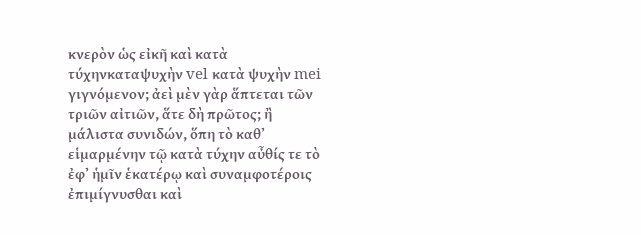κνερὸν ὡς εἰκῆ καὶ κατὰ τύχηνκαταψυχὴν vel κατὰ ψυχὴν mei γιγνόμενον; ἀεὶ μὲν γὰρ ἅπτεται τῶν τριῶν αἰτιῶν, ἅτε δὴ πρῶτος; ἢ μάλιστα συνιδών, ὅπη τὸ καθʼ εἱμαρμένην τῷ κατὰ τύχην αὖθίς τε τὸ ἐφʼ ἡμῖν ἑκατέρῳ καὶ συναμφοτέροις ἐπιμίγνυσθαι καὶ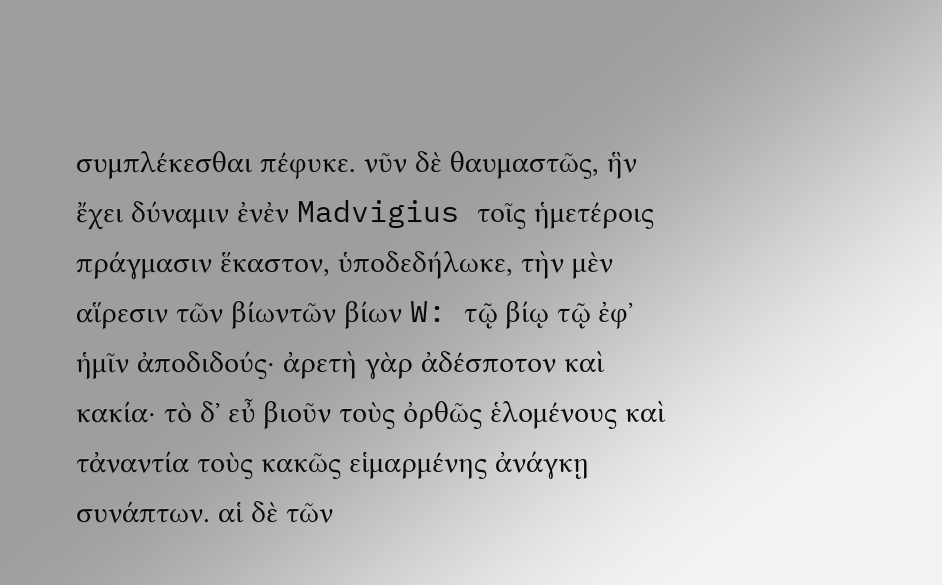συμπλέκεσθαι πέφυκε. νῦν δὲ θαυμαστῶς, ἣν ἔχει δύναμιν ἐνἐν Madvigius τοῖς ἡμετέροις πράγμασιν ἕκαστον, ὑποδεδήλωκε, τὴν μὲν αἵρεσιν τῶν βίωντῶν βίων W: τῷ βίῳ τῷ ἐφʼ ἡμῖν ἀποδιδούς· ἀρετὴ γὰρ ἀδέσποτον καὶ κακία· τὸ δʼ εὖ βιοῦν τοὺς ὀρθῶς ἑλομένους καὶ τἀναντία τοὺς κακῶς εἱμαρμένης ἀνάγκῃ συνάπτων. αἱ δὲ τῶν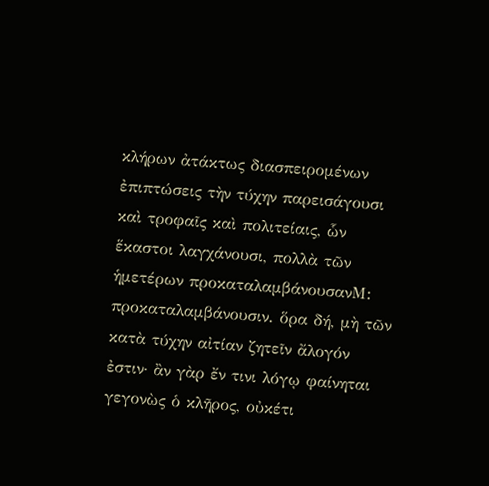κλήρων ἀτάκτως διασπειρομένων ἐπιπτώσεις τὴν τύχην παρεισάγουσι καὶ τροφαῖς καὶ πολιτείαις, ὧν ἕκαστοι λαγχάνουσι, πολλὰ τῶν ἡμετέρων προκαταλαμβάνουσανM: προκαταλαμβάνουσιν. ὅρα δή, μὴ τῶν κατὰ τύχην αἰτίαν ζητεῖν ἄλογόν ἐστιν· ἂν γὰρ ἔν τινι λόγῳ φαίνηται γεγονὼς ὁ κλῆρος, οὐκέτι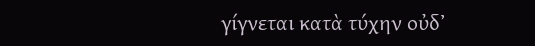γίγνεται κατὰ τύχην οὐδʼ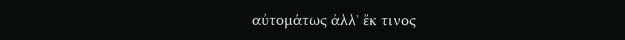αὐτομάτως ἀλλʼ ἔκ τινος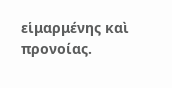εἱμαρμένης καὶ προνοίας.